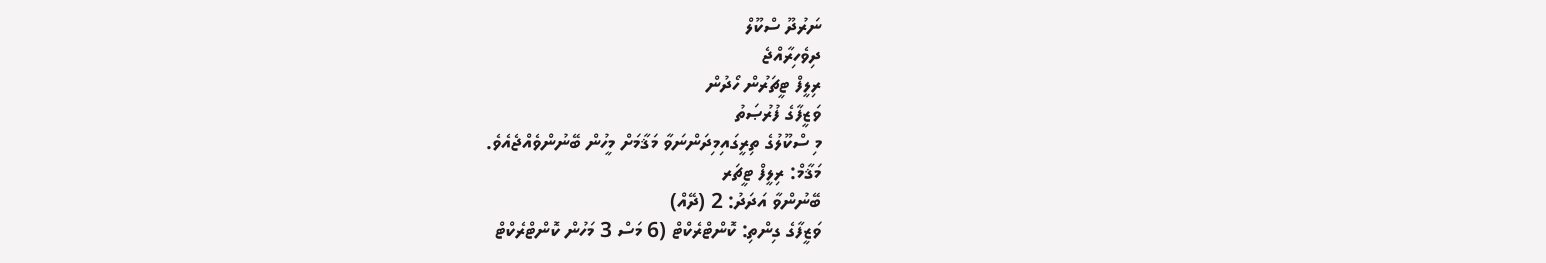ނަރުދޫ ސްކޫލް
ދިވެހިރާއްޖެ
ރިލީފް ޓީޗަރުން ހޯދުން
ވަޒީފާގެ ފުރުޞަތު
މި ސްކޫލުގެ ތިރީގައިމިދަންނަވާ މަޤާމަށް މީހުން ބޭނުންވެއްޖެއެވެ.
މަޤާމް: ރިލީފް ޓީޗަރ
ބޭނުންވާ އަދަދު: 2 (ދޭއް)
ވަޒީފާގެ ގިންތި: ކޮންޓްރެކްޓް (6 މަސް 3 މަހުން ކޮންޓްރެކްޓް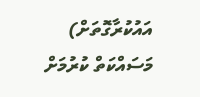އައުކުރާގޮތަށް)
މަސައްކަތް ކުރުމަށް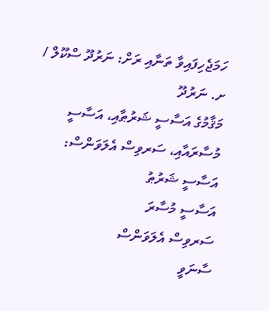ހަމަޖެހިފައިވާ ތަނާއި ރަށް: ނަރުދޫ ސްކޫލް / ށ. ނަރުދޫ
މަޤާމުގެ އަސާސީ ޝަރުޠާއި، އަސާސީ މުސާރައާއި، ސަރވިސް އެލަވަންސް:
އަސާސީ ޝަރުޠު
އަސާސީ މުސާރަ
ސަރވިސް އެލަވަންސް
ސާނަވީ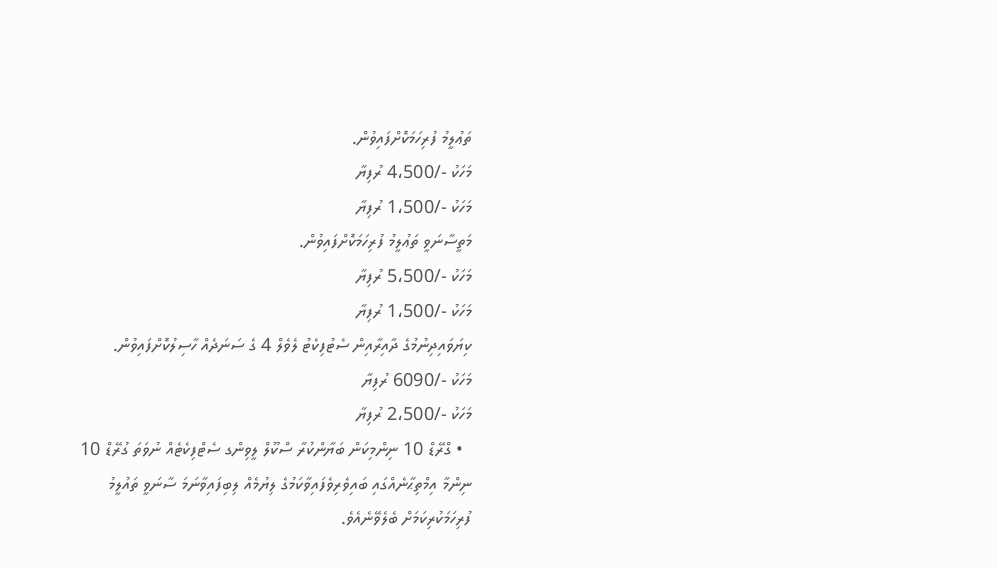ތަޢުލީމު ފުރިހަމަކޮށްފައިވުން.
މަހަކު -/4،500 ރުފިޔާ
މަހަކު -/1،500 ރުފިޔާ
މަތީސާނަވީ ތަޢުލީމު ފުރިހަމަކޮށްފައިވުން.
މަހަކު -/5،500 ރުފިޔާ
މަހަކު -/1،500 ރުފިޔާ
ކިޔަވައިދިނުމުގެ ދާއިރާއިން ސެޓުފިކެޓު ލެވެލް 4 ގެ ސަނަދެއް ހާސިލުކޮށްފައިވުން.
މަހަކު -/6090 ރުފިޔާ
މަހަކު -/2،500 ރުފިޔާ
  • ގްރޭޑް 10 ނިންމިކަން ބަޔާންކުރާ ސްކޫލް ލީވިންގ ސެޓްފިކެޓެއް ނުވަތަ ގުރޭޑް 10 ނިންމާ އިމްތިޙާނެއްގައި ބައިވެރިވެފައިވާކަމުގެ ލިޔުމެއް ލިބިފައިވާނަމަ ސާނަވީ ތައުލީމު ފުރިހަމަކުރިކަމަށް ބެލެވޭނެއެވެ.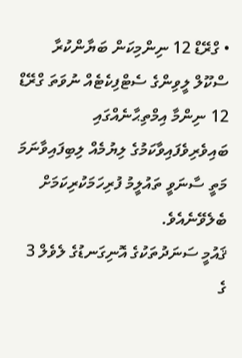• ގްރޭޑް 12 ނިންމިކަން ބަޔާންކުރާ ސްކޫލް ލީވިންގެ ސެޓްފިކެޓެއް ނުވަތަ ގްރޭޑް 12 ނިންމާ އިމްތިޙާނެއްގައި ބައިވެރިވެފައިވާކަމުގެ ލިޔުމެއް ލިބިފައިވާނަމަ މަތީ ސާނަވީ ތައުލީމު ފުރިހަމަކުރިކަމަށް ބެލެވޭނެއެވެ.
ޤައުމީ ސަނަދުތަކުގެ އޮނިގަނޑުގެ ލެވެލް 3 ގެ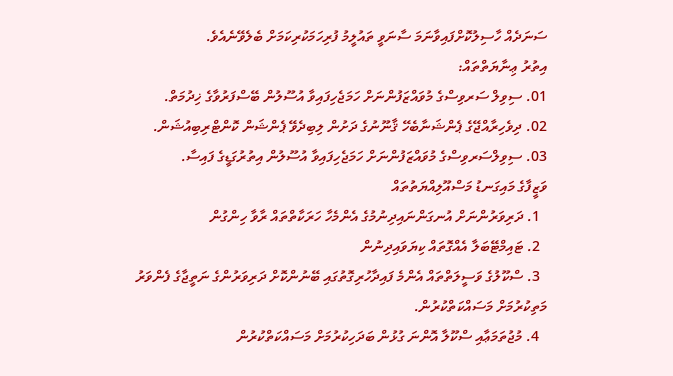ސަނަދެއް ހާސިލުކޮށްފައިވާނަމަ ސާނަވީ ތައުލީމު ފުރިހަމަކުރިކަމަށް ބެލެވޭނެއެވެ.
އިތުރު ޢިނާޔަތްތައް:
01. ސިވިލް ސަރވިސްގެ މުވައްޒަފުންނަށް ހަމަޖެހިފައިވާ އުސޫލުން ބޭސްފަރުވާގެ ޚިދުމަތް.
02. ދިވެހިރާއްޖޭގެ ޕެންޝަނާބެހޭ ޤާނޫނުގެ ދަށުން ލިބިދެވޭ ޕެންޝަން ކޮންޓްރިބިއުޝަން.
03. ސިވިލްސަރވިސްގެ މުވައްޒަފުންނަށް ހަމަޖެހިފައިވާ އުސޫލުން އިތުރުގަޑީގެ ފައިސާ.
ވަޒީފާގެ މައިގަނޑު މަސްއޫލިއްޔަތުތައް
  1. ދަރިވަރުންނަށް އުނގަންނައިދިނުމުގެ އެންމެހާ ހަރަކާތްތައް ރާވާ ހިންގުން
  2. ޓައިމްޓޭބަލާ އެއްގޮތައް ކިޔަވައިދިނުން
  3. ސްކޫލުގެ ވަސީލަތްތައް އެންމެ ފައިދާހުރިގޮތުގައި ބޭނުންކޮށް ދަރިވަރުންގެ ނަތީޖާގެ ފެންވަރު މަތިކުރުމަށް މަސައްކަތްކުރުން.
  4. މުޖުތަމަޢާއި ސްކޫލާ އޮންނަ ގުޅުން ބަދަހިކުރުމަށް މަސައްކަތްކުރުން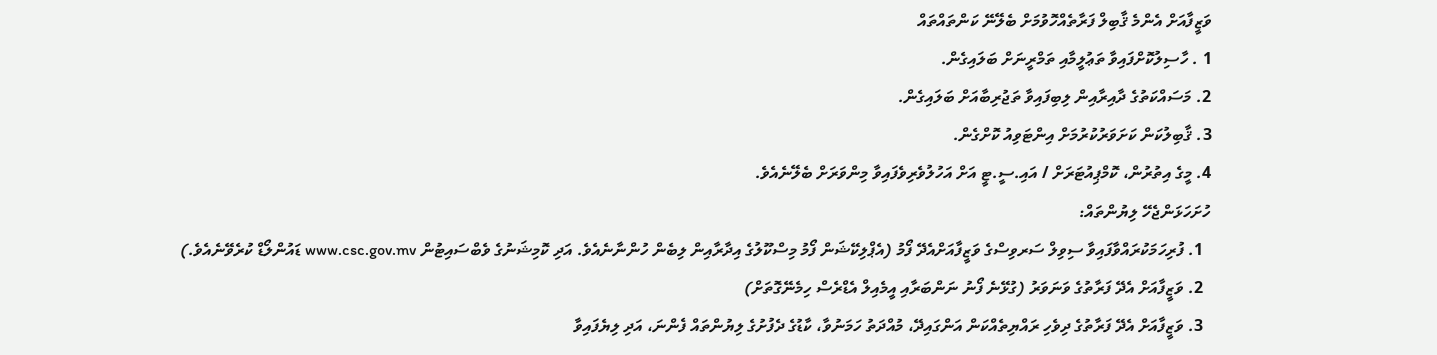ވަޒީފާއަށް އެންމެ ޤާބިލް ފަރާތެއްހޮވުމަށް ބެލޭނޭ ކަންތައްތައް
1 . ހާސިލުކޮށްފައިވާ ތަޢުލީމާއި ތަމްރީނަށް ބަލައިގެން.
2. މަސައްކަތުގެ ދާއިރާއިން ލިބިފައިވާ ތަޖުރިބާއަށް ބަލައިގެން.
3. ޤާބިލުކަން ކަށަވަރުކުރުމަށް އިންޓަވިއު ކޮށްގެން.
4. މީގެ އިތުރުން، ކޮމްޕިއުޓަރަށް / އައި.ސީ.ޓީ އަށް އަހުލުވެރިވެފައިވާ މިންވަރަށް ބެލޭނެއެވެ.
ހުށަހަޅަންޖެހޭ ލިޔުންތައް:
  1. ފުރިހަމަކުރައްވާފައިވާ ސިވިލް ސަރވިސްގެ ވަޒީފާއަށްއެދޭ ފޯމު (އެޕްލިކޭޝަން ފޯމު މިސްކޫލުގެ އިދާރާއިން ލިބެން ހުންނާނެއެވެ. އަދި ކޮމިޝަނުގެ ވެބްސައިޓުން www.csc.gov.mv ޑައުންލޯޑް ކުރެވޭނެއެވެ.)
  2. ވަޒީފާއަށް އެދޭ ފަރާތުގެ ވަނަވަރު (ގުޅޭނެ ފޯނު ނަންބަރާއި އީމެއިލް އެޑްރެސް ހިމެނޭގޮތަށް)
  3. ވަޒީފާއަށް އެދޭ ފަރާތުގެ ދިވެހި ރައްޔިތެއްކަން އަންގައިދޭ، މުއްދަތު ހަމަނުވާ، ކާޑުގެ ދެފުށުގެ ލިޔުންތައް ފެންނަ، އަދި ލިޔެފައިވާ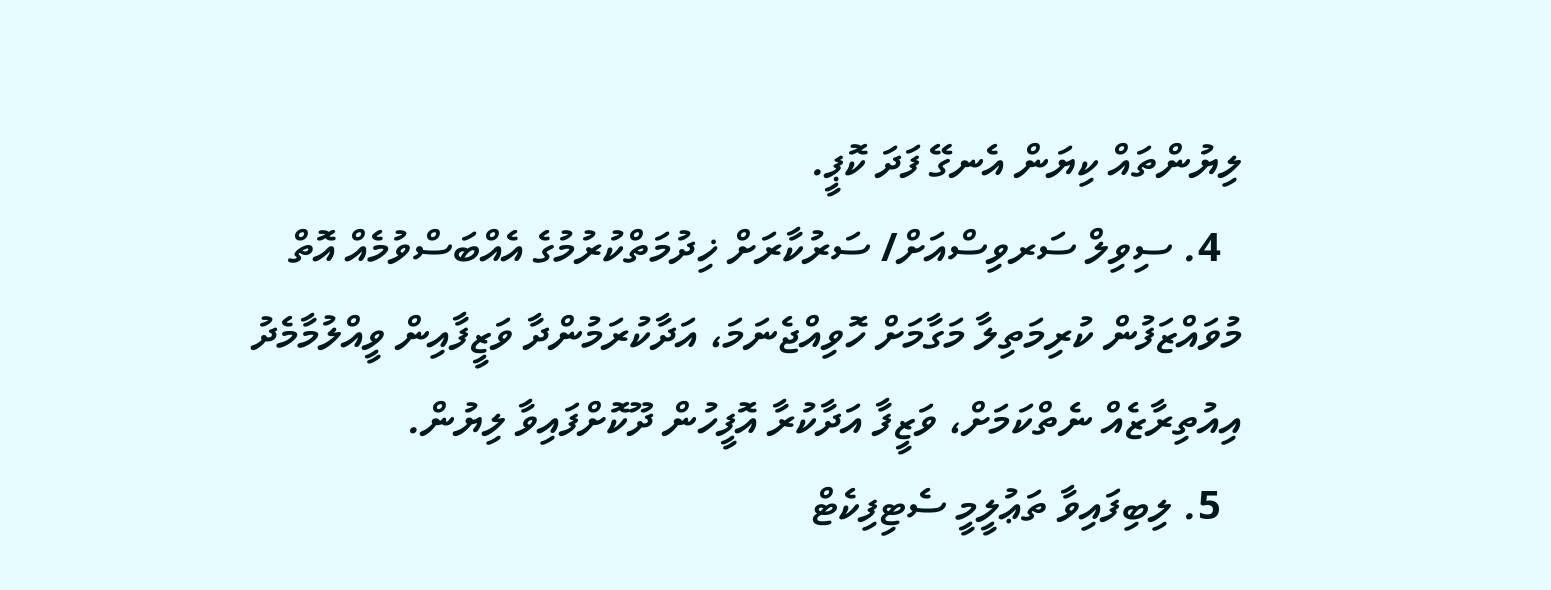ލިޔުންތައް ކިޔަން އެނގޭ ފަދަ ކޮޕީ.
  4. ސިވިލް ސަރވިސްއަށް/ ސަރުކާރަށް ޚިދުމަތްކުރުމުގެ އެއްބަސްވުމެއް އޮތް މުވައްޒަފުން ކުރިމަތިލާ މަގާމަށް ހޮވިއްޖެނަމަ، އަދާކުރަމުންދާ ވަޒީފާއިން ވީއްލުމާމެދު އިއުތިރާޒެއް ނެތްކަމަށް، ވަޒީފާ އަދާކުރާ އޮފީހުން ދޫކޮށްފައިވާ ލިޔުން.
  5. ލިބިފައިވާ ތަޢުލީމީ ސެޓިފިކެޓް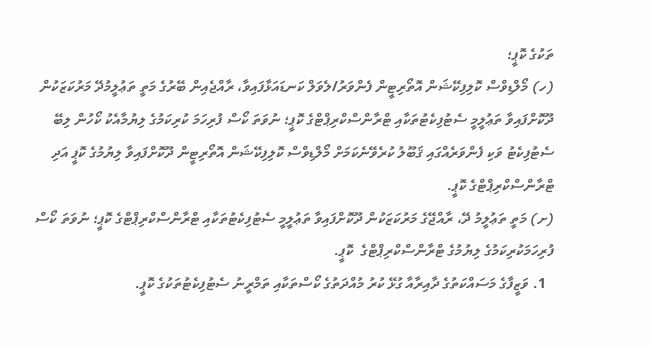ތަކުގެ ކޮޕީ؛
(ހ) މޯލްޑިވްސް ކޮލިފިކޭޝަން އޮތޯރިޓީން ފެންވަރު/ލެވަލް ކަނޑައަޅާފައިވާ، ރާއްޖެއިން ބޭރުގެ މަތީ ތަޢުލީމުދޭ މަރުކަޒަކުން ދޫކޮށްފައިވާ ތަޢުލީމީ ސެޓުފިކެޓުތަކާއި ޓްރާންސްކްރިޕްޓްގެ ކޮޕީ؛ ނުވަތަ ކޯސް ފުރިހަމަ ކުރިކަމުގެ ލިޔުމާއެކު ކޯހުން ލިބޭ ސެޓުފިކެޓު ވަކި ފެންވަރެއްގައި ޤަބޫލު ކުރެވޭނެކަމަށް މޯލްޑިވްސް ކޮލިފިކޭޝަން އޮތޯރިޓީން ދޫކޮށްފައިވާ ލިޔުމުގެ ކޮޕީ އަދި ޓްރާންސްކްރިޕްޓްގެ ކޮޕީ.
(ށ) މަތީ ތަޢުލީމު ދޭ، ރާއްޖޭގެ މަރުކަޒަކުން ދޫކޮށްފައިވާ ތަޢުލީމީ ސެޓުފިކެޓުތަކާއި ޓްރާންސްކްރިޕްޓްގެ ކޮޕީ؛ ނުވަތަ ކޯސް ފުރިހަމަކުރިކަމުގެ ލިޔުމުގެ ޓްރާންސްކްރިޕްޓްގެ  ކޮޕީ.
  1. ވަޒީފާގެ މަސައްކަތުގެ ދާއިރާއާ ގުޅޭ ކުރު މުއްދަތުގެ ކޯސްތަކާއި ތަމްރީނު ސެޓުފިކެޓުތަކުގެ ކޮޕީ.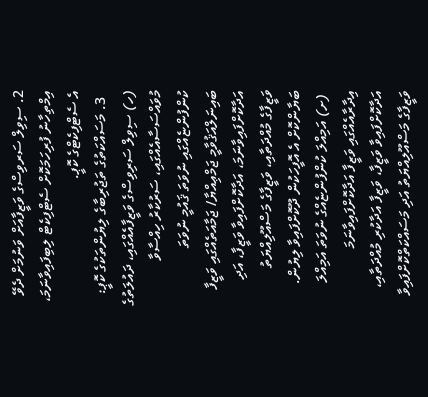2. ސިވިލް ސަރވިސްގެ ވަޒީފާއަށް ވަނުމަށް ދެވޭ އިމްތިހާނު ފުރިހަމަކޮށް ސެޓްފިކެޓް ލިބިފައިވާނަމަ، އެ ސެޓްފިކެޓްގެ ކޮޕީ.
  3. މަސައްކަތުގެ ތަޖުރިބާގެ ލިޔުންތަކުގެ ކޮޕީ:
(ހ) ސިވިލް ސަރިވިސްގެ ވަޒީފާއެއްގައި، ދައުލަތުގެ މުވައްސަސާއެއްގައި، ސަރުކާރު ހިއްސާވާ ކުންފުންޏެއްގައި ނުވަތަ ޤައުމީ ނުވަތަ ބައިނަލްއަޤުވާމީ ޖަމްޢިއްޔާ/ ޖަމާއަތެއްގައި ވަޒީފާ އަދާކޮށްފައިވާނަމަ، އަދާކޮށްފައިވާ ވަޒީފާ، އަދި ވަޒީފާގެ މުއްދަތާއި، ވަޒީފާގެ މަސްއޫލިއްޔަތު ބަޔާންކޮށް އެ އޮފީހަކުން ދޫކޮށްފައިވާ ލިޔުން.
 (ށ) އަމިއްލަ ކުންފުންޏެއްގެ ނުވަތަ އަމިއްލަ އިދާރާއެއްގައި ވަޒީފާ އަދާކޮށްފައިވާނަމަ އަދާކޮށްފައިވާ ވަޒީފާ، ވަޒީފާ އަދާކުރި މުއްދަތާއި، ވަޒީފާގެ މަސްއޫލިއްޔަތު އަދި މަސައްކަތްކޮށްފައިވާ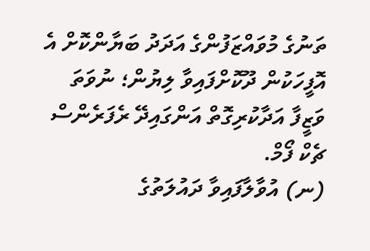ތަނުގެ މުވައްޒަފުންގެ އަދަދު ބަޔާންކޮށް އެ އޮފީހަކުން ދޫކޮށްފައިވާ ލިޔުން؛ ނުވަތަ ވަޒީފާ އަދާކުރިގޮތް އަންގައިދޭ ރެފަރެންސް ޗެކް ފޯމް.
(ނ) އުވާލާފައިވާ ދައުލަތުގެ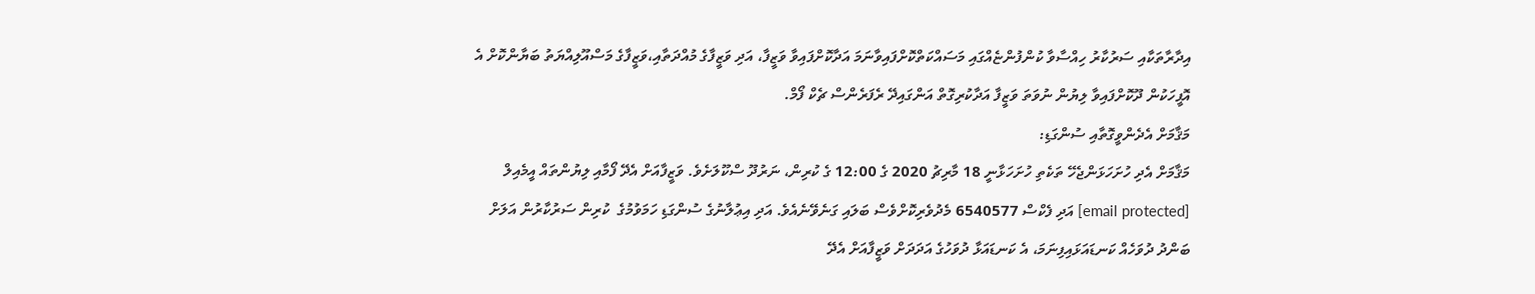އިދާރާތަކާއި ސަރުކާރު ހިއްސާވާ ކުންފުންޏެއްގައި މަސައްކަތްކޮށްފައިވާނަމަ އަދާކޮށްފައިވާ ވަޒީފާ، އަދި ވަޒީފާގެ މުއްދަތާއި،ވަޒީފާގެ މަސްއޫލިއްޔަތު ބަޔާންކޮށް އެ އޮފީހަކުން ދޫކޮށްފައިވާ ލިޔުން ނުވަތަ ވަޒީފާ އަދާކުރިގޮތް އަންގައިދޭ ރެފަރެންސް ޗެކް ފޯމް.
މަޤާމަށް އެދެންވީގޮތާއި ސުންގަޑި:
މަޤާމަށް އެދި ހުށަހަޅަންޖެހޭ ތަކެތި ހުށަހަޅާނީ 18 މާރިޗު 2020 ގެ 12:00 ގެ ކުރިން، ނަރުދޫ ސްކޫލަށެވެ. ވަޒީފާއަށް އެދޭ ފޯމާއި ލިޔުންތައް އީމެއިލް [email protected] އަދި ފެކްސް 6540577 މެދުވެރިކޮށްވެސް ބަލައި ގަނެވޭނެއެވެ. އަދި އިޢުލާނުގެ ސުންގަޑި ހަމަވުމުގެ  ކުރިން ސަރުކާރުން އަލަށް ބަންދު ދުވަހެއް ކަނޑައަޅައިފިނަމަ، އެ ކަނޑައަޅާ ދުވަހުގެ އަދަދަށް ވަޒީފާއަށް އެދޭ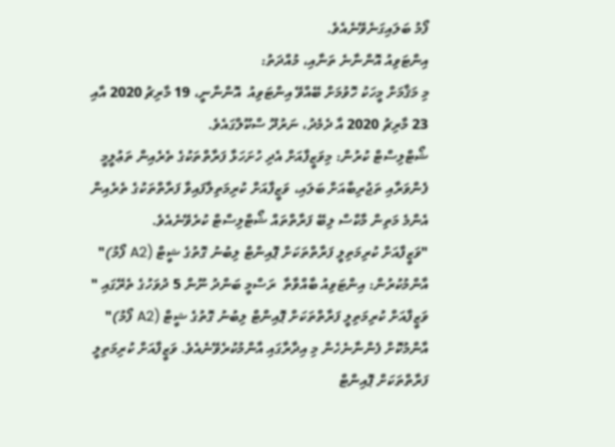ފޯމު ބަލައިގަނެވޭނެއެވެ.
އިންޓަވިއު އޮންނާނެ ތަނާއި، މުއްދަތު:
މި މަޤާމަށް މީހަކު ހޮވުމަށް ބޭއްވޭ އިންޓަވިއު  އޮންނާނީ، 19 މާރިޗު 2020 އާއި 23 މާރިޗު 2020 އާ ދެމެދު، ނަރުދޫ ސްކޫލްގައެވެ.
ޝޯޓްލިސްޓް ކުރުން: މިވަޒީފާއަށް އެދި ހުށަހަޅާ ފަރާތްތަކުގެ ތެރެއިން ތަޢުލީމީ ފެންވަރާއި ތަޖުރިބާއަށް ބަލައި، ވަޒީފާއަށް ކުރިމަތިލާފައިވާ ފަރާތްތަކުގެ ތެރެއިން އެންމެ މަތިން މާކްސް ލިބޭ ފަރާތްތައް ޝޯޓްލިސްޓް ކުރެވޭނެއެވެ.
"ވަޒީފާއަށް ކުރިމަތިލީ ފަރާތްތަކަށް ޕޮއިންޓް ލިބުނު ގޮތުގެ ޝީޓް (A2 ފޯމު)" އާންމުކުރުން: އިންޓަވިއު ބާއްވާތާ  ރަސްމީ ބަންދު ނޫން 5 ދުވަހުގެ ތެރޭގައި " ވަޒީފާއަށް ކުރިމަތިލީ ފަރާތްތަކަށް ޕޮއިންޓް ލިބުނު ގޮތުގެ ޝީޓް (A2 ފޯމު)" އާންމުކޮށް ފެންނާނެހެން މި އިދާރާގައި އާންމުކުރެވޭނެއެވެ. ވަޒީފާއަށް ކުރިމަތިލީ ފަރާތްތަކަށް ޕޮއިންޓް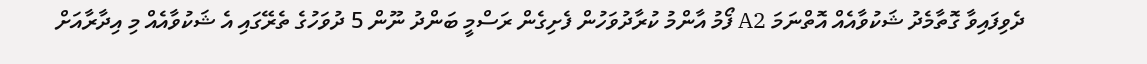ދެވިފައިވާ ގޮތާމެދު ޝަކުވާއެއް އޮތްނަމަ A2 ފޯމު އާންމު ކުރާދުވަހުން ފެށިގެން ރަސްމީ ބަންދު ނޫން 5 ދުވަހުގެ ތެރޭގައި އެ ޝަކުވާއެއް މި އިދާރާއަށް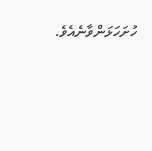ހުށަހަޅަންވާނެއެވެ.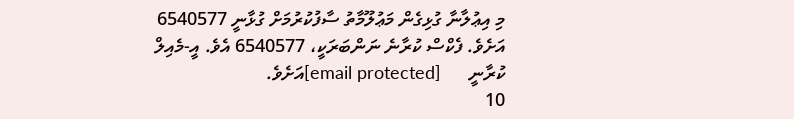މި އިޢުލާނާ ގުޅިގެން މަޢުލޫމާތު ސާފުކުރުމަށް ގުޅާނީ 6540577 އަށެވެ. ފެކްސް ކުރާނެ ނަންބަރަކީ، 6540577 އެވެ. އީ-މެއިލް ކުރާނީ      [email protected]އަށެވެ.
10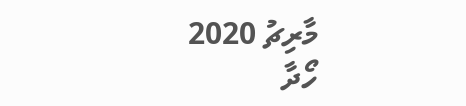މާރިޗު 2020
ހޯދާ